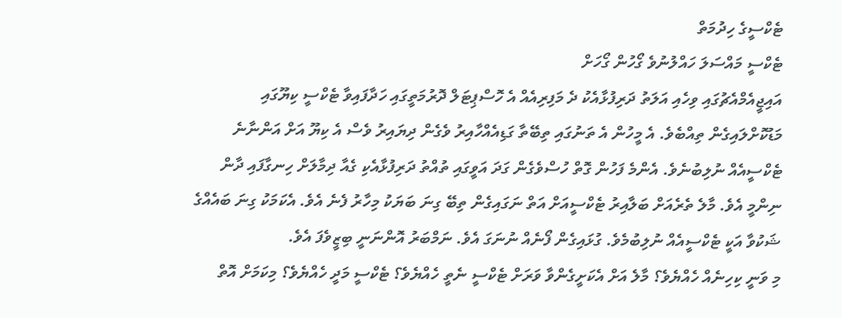ޓެކްސީގެ ހިދުމަތް
ޓެކްސީ މައްސަލަ ހައްލުނުވެ ގޯހުން ގޯހަށް
އައިޖީއެމްއެޗުގައި ވިހެއި އަލަތު ދަރިފުޅާއެކު ދެ މަފިރިއެއް އެ ހޮސްޕިޓަލް ދޮރުމަތީގައި ހަދާފައިވާ ޓެކްސީ ކިޔޫގައި މަޑުކޮށްލައިގެން ތިއްބެވެ. އެ މީހުން އެ ތަނުގައި ތިބޭތާ ގަޑިއެއްހާއިރު ވެގެން ދިޔައިރު ވެސް އެ ކިޔޫ އަށް އަންނާނެ ޓެކްސީއެއް ނުލިބުނެވެ. އެންމެ ފަހުން ގޮތް ހުސްވެގެން ގަދަ އަވީގައި ތުއްތު ދަރިފުޅާއެކި ގެއާ ދިމާލަށް ހިނގާފައި ދާން ނިންމީ އެވެ. މާލެ ތެރެއަށް ބަލާއިރު ޓެކްސީއަށް އަތް ނަގައިގެން ތިބޭ ގިނަ ބަޔަކު މިހާރު ފެނެ އެވެ. އެކަމަކު ގިނަ ބައެއްގެ ޝަކުވާ އަކީ ޓެކްސީއެއް ނުލިބުމެވެ. ގުޅައިގެން ފޯނެއް ނުނަގަ އެވެ. ނަމްބަރު އޮންނަނީ ބިޒީވެފަ އެވެ.
މި ވަނީ ކިހިނެއް ހެއްޔެވެ؟ މާލެ އަށް އެކަށީގެންވާ ވަރަށް ޓެކްސީ ނެތީ ހެއްޔެވެ؟ ޓެކްސީ މަދީ ހެއްޔެވެ؟ މިކަމަށް އޮތް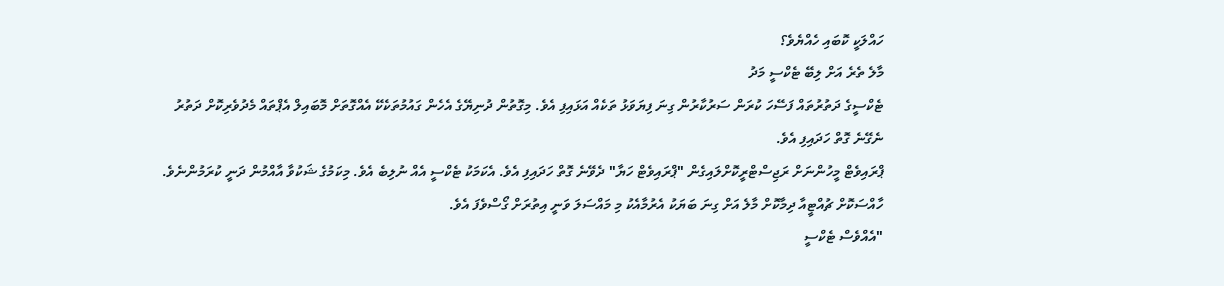ހައްލަކީ ކޮބައި ހެއްޔެވެ؟
މާލެ ތެރެ އަށް ލިބޭ ޓެކްސީ މަދު
ޓެކްސީގެ ދަތުރުތައް ފަސޭހަ ކުރަން ސަރުކާރުން ގިނަ ފިޔަވަޅު ތަކެއް އަޅައިފި އެވެ. މިގޮތުން ދުނިޔޭގެ އެހެން ގައުމުތަކެކޭ އެއްގޮތަށް މޮބައިލް އެޕްތައް މެދުވެރިކޮށް ދަތުރު ނެގޭނެ ގޮތް ހަދައިފި އެވެ.
ޕްރައިވެޓް މީހުންނަށް ރަޖިސްޓްރީކޮށްލައިގެން "ޕްރައިވެޓް ހަޔާ" ދެވޭނެ ގޮތް ހަދައިފި އެވެ. އެކަމަކު ޓެކްސީ އެއް ނުލިބެ އެވެ. މިކަމުގެ ޝަކުވާ އާއްމުން ދަނީ ކުރަމުންނެވެ. ހާއްސަކޮށް ޗުއްޓީއާ ދިމާކޮށް މާލެ އަށް ގިނަ ބަޔަކު އެރުމާއެކު މި މައްސަލަ ވަނީ އިތުރަށް ގޯސްވެފަ އެވެ.
"އެއްވެސް ޓެކްސީ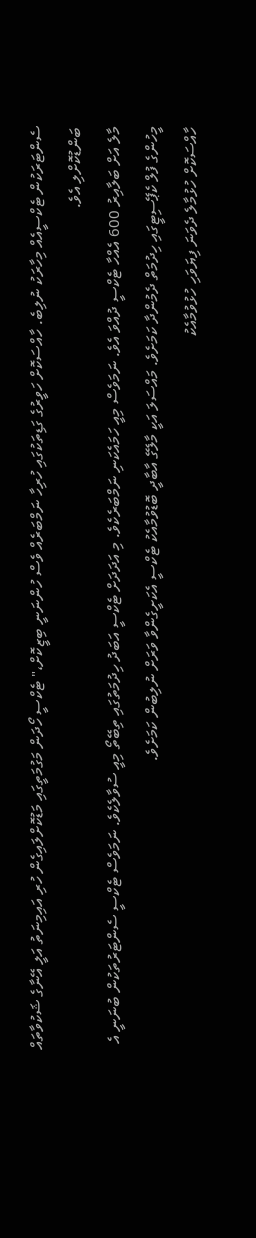ސެންޓަރަކުން ޓެކްސީއެއް މިހާރަކު ނުލިބެ. ހާއްސަކޮށް ހަވީރުގެ ގަޑިތަކުގައި ހުރިހާ ނަމްބަރެއް ވެސް ހުންނަނީ ބިޒީކޮށް،" ޓެކްސީ ހޯދަން މަގުމަތީގައި މަޑުކޮށްލައިގެން ހުރި އައިމިނަތު އަލީ އޭނާގެ ޝަކުވާތައް ބަންޑުކޮށްލި އެވެ.
މާލެ އަށް ބަލާއިރު 600 އެއްހާ ޓެކްސީ ދުއްވަ އެވެ. ނަމަވެސް މިއީ ހަމައެކަނި ނަމްބަރެކެވެ. މި އަދަދަށް ޓެކްސީ އަބަދު ހިދުމަތުގައި ތިބޭތޯ މިއީ ސުވާލެކެވެ. ނަމަވެސް ޓެކްސީ ސެންޓަރުތަކުން ބުނަނީ އެ މީހުންގެ ފުލް ކެޕޭސިޓީގައި ހިދުމަތް ދެމުންދާ ކަމަށެވެ. މައްސަލަ އަކީ މާލޭގެ އާބާދީ ބޮޑުވުމާއެކު ޓެކްސީ އެކަށީގެންވާ ވަރަށް ނުލިބުން ކަމަށެވެ.
ހާއްސަކޮށް ހުޅުމާލެ ދެވަނަ ފިޔަވަހި ހުޅުވުމާއެކު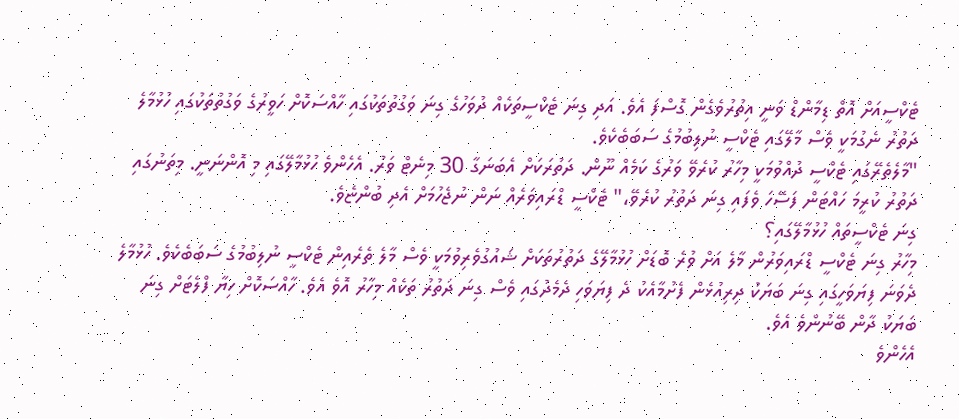ޓެކްސީއަށް އޮތް ޑިމާންޑް ވަނީ އިތުރުވެގެން ގޮސްފަ އެވެ. އަދި ގިނަ ޓެކްސީތަކެއް ދުވަހުގެ ގިނަ ވަގުތުތަކުގައި ހާއްސަކޮށް ހަވީރުގެ ވަގުތުތަކުގައި ހުޅުމާލެ ދަތުރު ނެގުމަކީ ވެސް މާލޭގައި ޓެކްސީ ނުލިބުމުގެ ސަބަބެކެވެ.
"މާލެތެރޭގައި ޓެކްސީ ދުއްވުމަކީ މިހާރު ކުރެވޭ ވަރުގެ ކަމެއް ނޫން. ދަތުރަކަށް އެބަނަގާ 30 މިނެޓް ވަރު. އެހެންވެ ހުޅުމާލޭގައި މި އޮންނަނީ. މިތަނުގައި ދަތުރު ކުރީމަ ހައްޓަން ފަސޭހަ ވެފައި ގިނަ ދަތުރު ކުރެވޭ،" ޓެކްސީ ޑްރައިވަރެއް ނަން ނުޖެހުމަށް އެދި ބުންޏެވެ.
ގިނަ ޓެކްސީތައް ހުޅުމާލޭގައި؟
މިހާރު ގިނަ ޓެކްސީ ޑްރައިވަރުން މާލެ އަށް ވުރެ ބޮޑަށް ހުޅުމާލޭގެ ދަތުރުތަކަށް ޝައުގުވެރިވުމަކީ ވެސް މާލެ ތެރެއިން ޓެކްސީ ނުލިބުމުގެ ސަބަބެކެވެ. ހުޅުމާލެ ދެވަނަ ފިޔަވަހީގައި ގިނަ ބަޔަކު ދިރިއުޅެން ފެށުމާއެކު ދެ ފިޔަވަހި ދެމެދުގައި ވެސް ގިނަ ދަތުރު ތަކެއް މިހާރު އޮވެ އެވެ. ހާއްސަކޮށް ހިޔާ ފްލެޓަށް ގިނަ ބަޔަކު ދާން ބޭނުންވެ އެވެ.
އެހެންވެ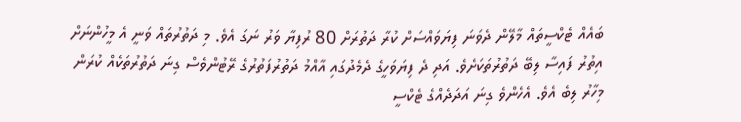ބައެއް ޓެކްސީތައް މާލޭން ދެވަނަ ފިޔަވައްސަށް ކުރާ ދަތުރަށް 80 ރުފިޔާ ވަރު ނަގަ އެވެ. މި ދަތުރުތައް ވަނީ އެ މީހުންނަށް އިތުރު ފައިސާ ލިބޭ ދަތުރުތަކަށެވެ. އަދި ދެ ފިޔަވަހީގެ ދެމެދުގައި އާއްމު ދަތުރުފަތުރުގެ ރޭޓުންވެސް ގިނަ ދަތުރުތަކެއް ކުރަން މިހާރު ލިބެ އެވެ. އެހެންވެ ގިނަ އަދަދެއްގެ ޓެކްސީ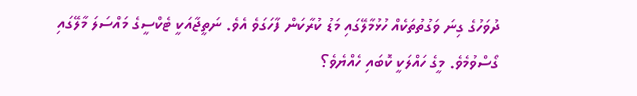ދުވަހުގެ ގިނަ ވަގުތުތަކެއް ހުޅުމާލޭގައި މަޑު ކުރާކަން ފާހަގަވެ އެވެ. ނަތީޖާއަކީ ޓެކްސީގެ މައްސަލަ މާލޭގައި ގޯސްވުމެވެ. މީގެ ހައްލަކީ ކޮބައި ހެއްޔެވެ؟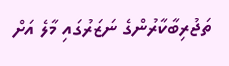ތަޖުރިބާކާރުންގެ ނަޒަރުގައި މާލެ އަށް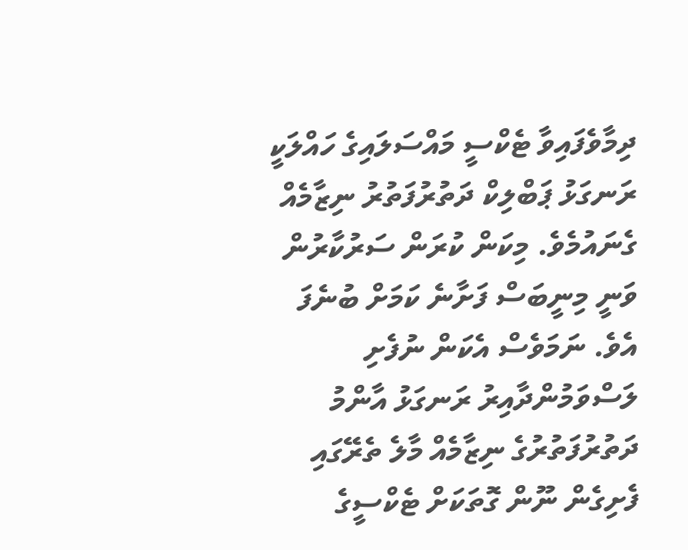ދިމާވެފައިވާ ޓެކްސީ މައްސަލައިގެ ހައްލަކީ ރަނގަޅު ޕަބްލިކް ދަތުރުފަތުރު ނިޒާމެއް ގެނައުމެވެ. މިކަން ކުރަން ސަރުކާރުން ވަނީ މިނީބަސް ފަށާނެ ކަމަށް ބުނެފަ އެވެ. ނަމަވެސް އެކަން ނުފެށި ލަސްވަމުންދާއިރު ރަނގަޅު އާންމު ދަތުރުފަތުރުގެ ނިޒާމެއް މާލެ ތެރޭގައި ފެށިގެން ނޫން ގޮތަކަށް ޓެކްސީގެ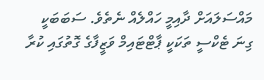މައްސަލައަށް ދާއިމީ ހައްލެއް ނެތެވެ. ސަބަބަކީ ގިނަ ޓެކްސީ ތަކަކީ ޕާޓްޓައިމް ވަޒީފާގެ ގޮތުގައި ކުރާ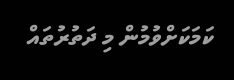ކަމަކަށްވުމުން މި ދަތުރުތައް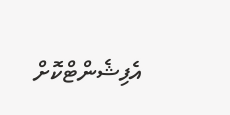އެފިޝެންޓްކޮށް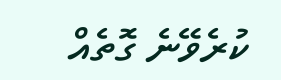ކުރެވޭނެ ގޮތެއް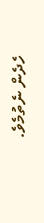ހެދެން ނެތުމެވެ.